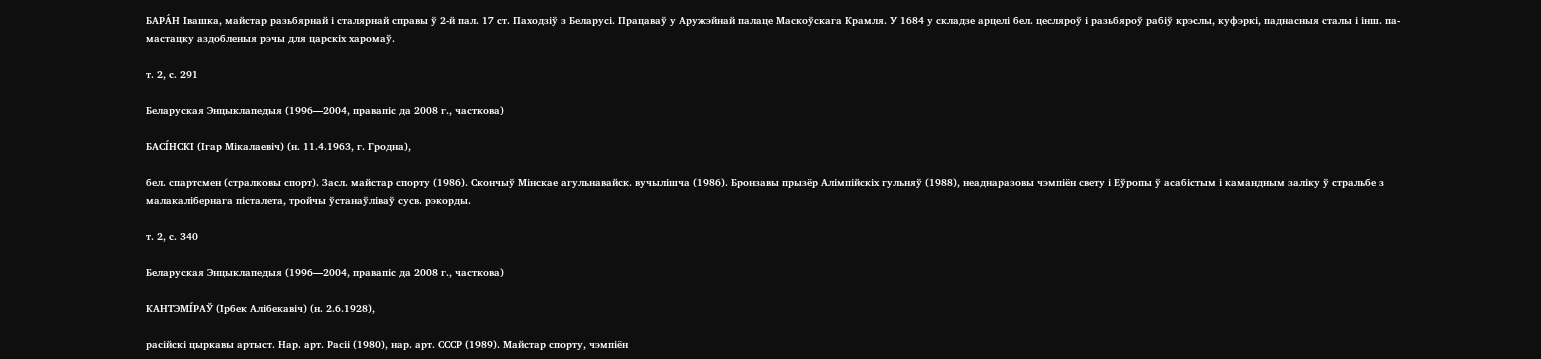БАРА́Н Івашка, майстар разьбярнай і сталярнай справы ў 2-й пал. 17 ст. Паходзіў з Беларусі. Працаваў у Аружэйнай палаце Маскоўскага Крамля. У 1684 у складзе арцелі бел. цесляроў і разьбяроў рабіў крэслы, куфэркі, паднасныя сталы і інш. па-мастацку аздобленыя рэчы для царскіх харомаў.

т. 2, с. 291

Беларуская Энцыклапедыя (1996—2004, правапіс да 2008 г., часткова)

БАСІ́НСКІ (Ігар Мікалаевіч) (н. 11.4.1963, г. Гродна),

бел. спартсмен (стралковы спорт). Засл. майстар спорту (1986). Скончыў Мінскае агульнавайск. вучылішча (1986). Бронзавы прызёр Алімпійскіх гульняў (1988), неаднаразовы чэмпіён свету і Еўропы ў асабістым і камандным заліку ў стральбе з малакалібернага пісталета, тройчы ўстанаўліваў сусв. рэкорды.

т. 2, с. 340

Беларуская Энцыклапедыя (1996—2004, правапіс да 2008 г., часткова)

КАНТЭМІ́РАЎ (Ірбек Алібекавіч) (н. 2.6.1928),

расійскі цыркавы артыст. Нар. арт. Расіі (1980), нар. арт. СССР (1989). Майстар спорту, чэмпіён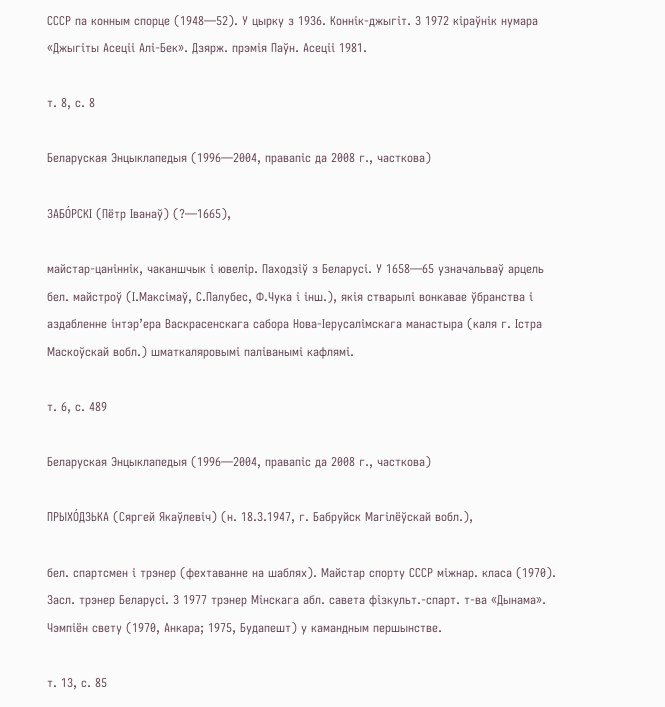СССР па конным спорце (1948—52). У цырку з 1936. Коннік-джыгіт. З 1972 кіраўнік нумара «Джыгіты Асеціі Алі-Бек». Дзярж. прэмія Паўн. Асеціі 1981.

т. 8, с. 8

Беларуская Энцыклапедыя (1996—2004, правапіс да 2008 г., часткова)

ЗАБО́РСКІ (Пётр Іванаў) (?—1665),

майстар-цаніннік, чаканшчык і ювелір. Паходзіў з Беларусі. У 1658—65 узначальваў арцель бел. майстроў (І.Максімаў, С.Палубес, Ф.Чука і інш.), якія стварылі вонкавае ўбранства і аздабленне інтэр’ера Васкрасенскага сабора Нова-Іерусалімскага манастыра (каля г. Істра Маскоўскай вобл.) шматкаляровымі паліванымі кафлямі.

т. 6, с. 489

Беларуская Энцыклапедыя (1996—2004, правапіс да 2008 г., часткова)

ПРЫХО́ДЗЬКА (Сяргей Якаўлевіч) (н. 18.3.1947, г. Бабруйск Магілёўскай вобл.),

бел. спартсмен і трэнер (фехтаванне на шаблях). Майстар спорту СССР міжнар. класа (1970). Засл. трэнер Беларусі. З 1977 трэнер Мінскага абл. савета фізкульт.-спарт. т-ва «Дынама». Чэмпіён свету (1970, Анкара; 1975, Будапешт) у камандным першынстве.

т. 13, с. 85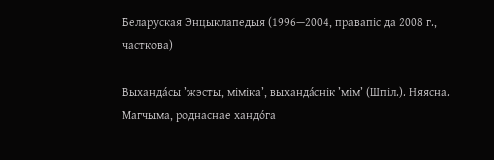Беларуская Энцыклапедыя (1996—2004, правапіс да 2008 г., часткова)

Выханда́сы ’жэсты, міміка’, выханда́снік ’мім’ (Шпіл.). Няясна. Магчыма, роднаснае хандо́га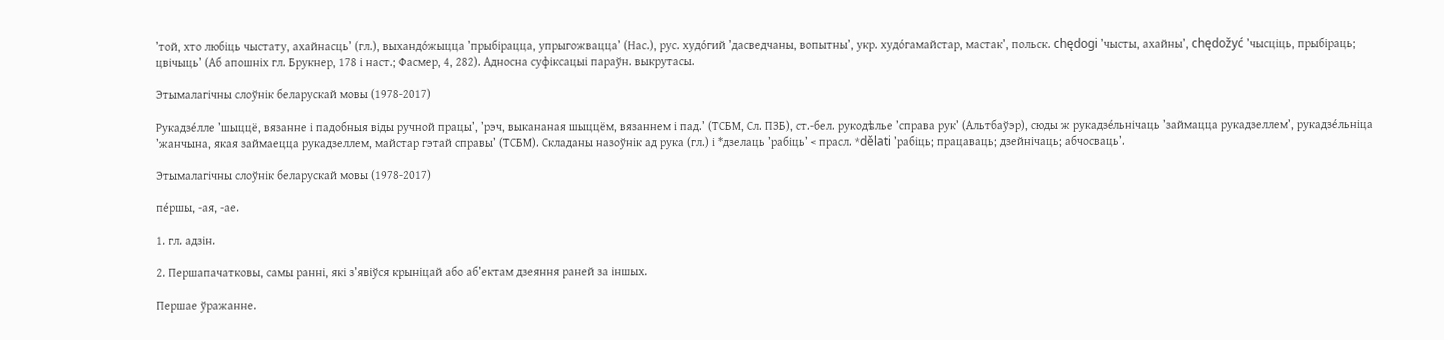’той, хто любіць чыстату, ахайнасць’ (гл.), выхандо́жыцца ’прыбірацца, упрыгожвацца’ (Нас.), рус. худо́гий ’дасведчаны, вопытны’, укр. худо́гамайстар, мастак’, польск. chędogi ’чысты, ахайны’, chędožyć ’чысціць, прыбіраць; цвічыць’ (Аб апошніх гл. Брукнер, 178 і наст.; Фасмер, 4, 282). Адносна суфіксацыі параўн. выкрутасы.

Этымалагічны слоўнік беларускай мовы (1978-2017)

Рукадзе́лле ’шыццё, вязанне і падобныя віды ручной працы’, ’рэч, выкананая шыццём, вязаннем і пад.’ (ТСБМ, Сл. ПЗБ), ст.-бел. рукодѣлье ’справа рук’ (Альтбаўэр), сюды ж рукадзе́льнічаць ’займацца рукадзеллем’, рукадзе́льніца ’жанчына, якая займаецца рукадзеллем, майстар гэтай справы’ (ТСБМ). Складаны назоўнік ад рука (гл.) і *дзелаць ’рабіць’ < прасл. *dělati ’рабіць; працаваць; дзейнічаць; абчосваць’.

Этымалагічны слоўнік беларускай мовы (1978-2017)

пе́ршы, -ая, -ае.

1. гл. адзін.

2. Першапачатковы, самы ранні, які з’явіўся крыніцай або аб’ектам дзеяння раней за іншых.

Першае ўражанне.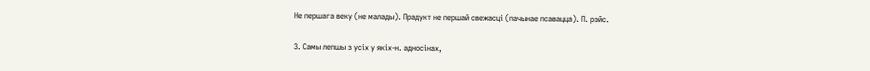Не першага веку (не малады). Прадукт не першай свежасці (пачынае псавацца). П. рэйс.

3. Самы лепшы з усіх у якіх-н. адносінах,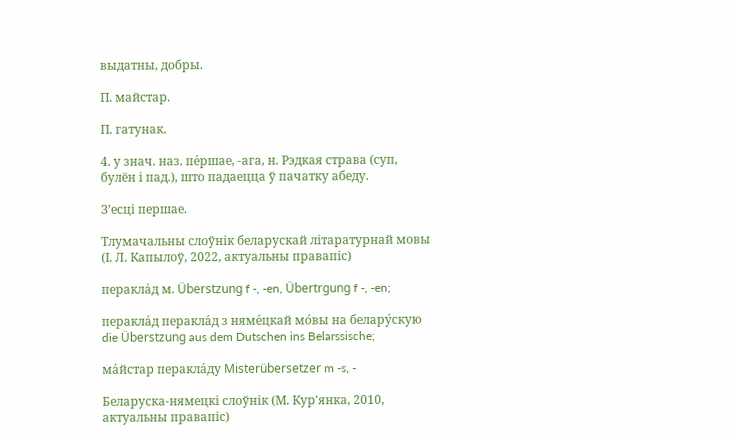выдатны, добры.

П. майстар.

П. гатунак.

4. у знач. наз. пе́ршае, -ага, н. Рэдкая страва (суп, булён і пад.), што падаецца ў пачатку абеду.

З’есці першае.

Тлумачальны слоўнік беларускай літаратурнай мовы (І. Л. Капылоў, 2022, актуальны правапіс)

перакла́д м. Überstzung f -, -en, Übertrgung f -, -en;

перакла́д перакла́д з няме́цкай мо́вы на белару́скую die Überstzung aus dem Dutschen ins Belarssische;

ма́йстар перакла́ду Misterübersetzer m -s, -

Беларуска-нямецкі слоўнік (М. Кур'янка, 2010, актуальны правапіс)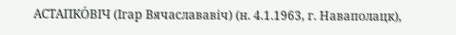АСТАПКО́ВІЧ (Ігар Вячаслававіч) (н. 4.1.1963, г. Наваполацк),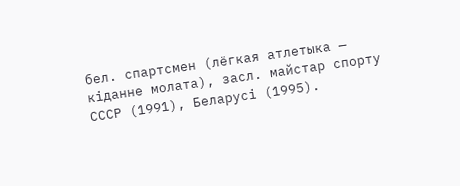бел. спартсмен (лёгкая атлетыка — кіданне молата), засл. майстар спорту СССР (1991), Беларусі (1995).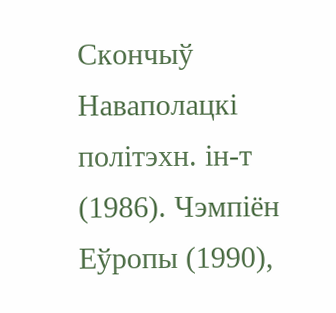Скончыў Наваполацкі політэхн. ін-т (1986). Чэмпіён Еўропы (1990),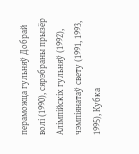пераможца гульняў Добрай волі (1990), сярэбраны прызёр Алімпійскіх гульняў (1992), чэмпіянатаў свету (1991, 1993, 1995), Кубка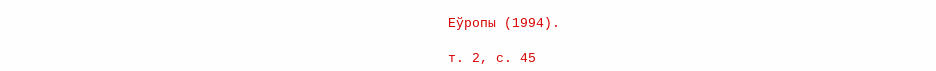Еўропы (1994).

т. 2, с. 45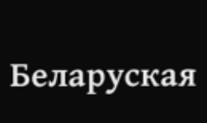Беларуская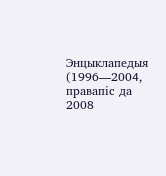Энцыклапедыя (1996—2004, правапіс да 2008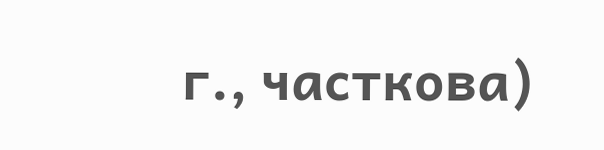г., часткова)